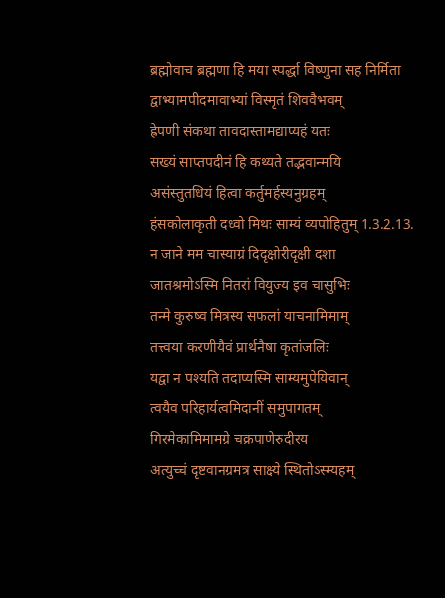ब्रह्मोवाच ब्रह्मणा हि मया स्पर्द्धा विष्णुना सह निर्मिता
द्वाभ्यामपीदमावाभ्यां विस्मृतं शिववैभवम्
ह्रेपणी संकथा तावदास्तामद्याप्यहं यतः
सख्यं साप्तपदीनं हि कथ्यते तद्भवान्मयि
असंस्तुतधियं हित्वा कर्तुमर्हस्यनुग्रहम्
हंसकोलाकृती दध्वो मिथः साम्यं व्यपोहितुम् 1.3.2.13.
न जाने मम चास्याग्रं दिदृक्षोरीदृक्षी दशा
जातश्रमोऽस्मि नितरां वियुज्य इव चासुभिः
तन्मे कुरुष्व मित्रस्य सफलां याचनामिमाम्
तत्त्वया करणीयैवं प्रार्थनैषा कृतांजलिः
यद्वा न पश्यति तदाप्यस्मि साम्यमुपेयिवान्
त्वयैव परिहार्यत्वमिदानीं समुपागतम्
गिरमेकामिमामग्रे चक्रपाणेरुदीरय
अत्युच्चं दृष्टवानग्रमत्र साक्ष्ये स्थितोऽस्म्यहम्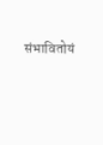संभावितोयं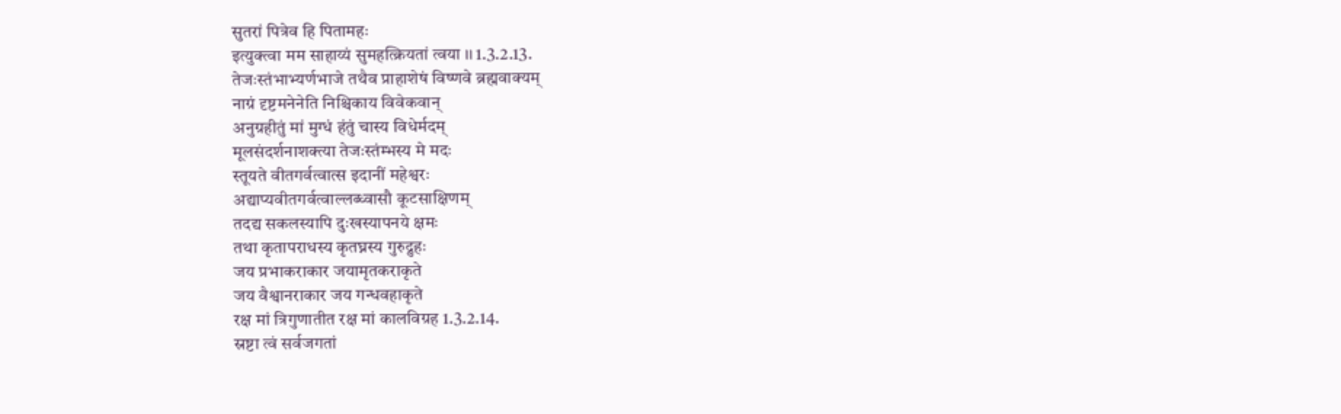सुतरां पित्रेव हि पितामहः
इत्युक्त्वा मम साहाय्यं सुमहत्क्रियतां त्वया ।। 1.3.2.13.
तेजःस्तंभाभ्यर्णभाजे तथैव प्राहाशेषं विष्णवे ब्रह्मवाक्यम्
नाग्रं दृष्टमनेनेति निश्चिकाय विवेकवान्
अनुग्रहीतुं मां मुग्धं हंतुं चास्य विधेर्मदम्
मूलसंदर्शनाशक्त्या तेजःस्तंम्भस्य मे मदः
स्तूयते वीतगर्वत्वात्स इदानीं महेश्वरः
अद्याप्यवीतगर्वत्वाल्लब्ध्वासौ कूटसाक्षिणम्
तदद्य सकलस्यापि दुःखस्यापनये क्षमः
तथा कृतापराधस्य कृतघ्नस्य गुरुद्रुहः
जय प्रभाकराकार जयामृतकराकृते
जय वैश्वानराकार जय गन्धवहाकृते
रक्ष मां त्रिगुणातीत रक्ष मां कालविग्रह 1.3.2.14.
स्रष्टा त्वं सर्वजगतां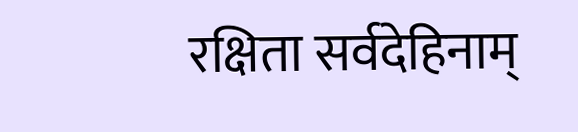रक्षिता सर्वदेहिनाम्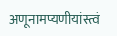अणूनामप्यणीयांस्त्वं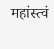महांस्त्वं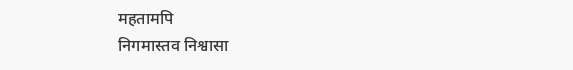महतामपि
निगमास्तव निश्वासा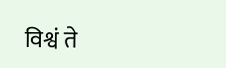विश्वं ते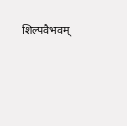शिल्पवैभवम्